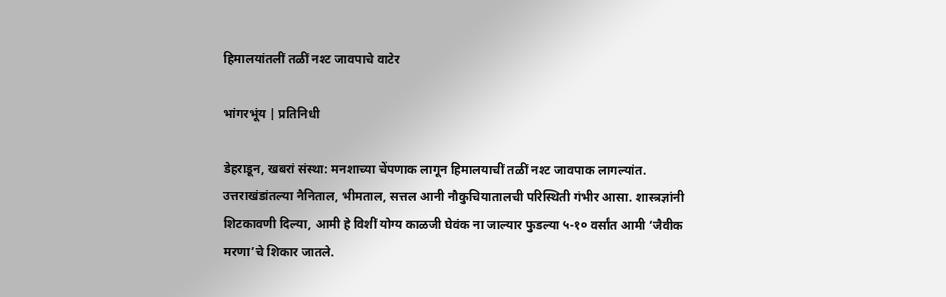हिमालयांतलीं तळीं नश्ट जावपाचे वाटेर

भांगरभूंय | प्रतिनिधी

डेहराडून, खबरां संस्था: मनशाच्या चेंपणाक लागून हिमालयाचीं तळीं नश्ट जावपाक लागल्यांत. उत्तराखंडांतल्या नैनिताल, भीमताल, सत्तल आनी नौकुचियातालची परिस्थिती गंभीर आसा. शास्त्रज्ञांनी शिटकावणी दिल्या, आमी हे विशीं योग्य काळजी घेवंक ना जाल्यार फुडल्या ५-१० वर्सांत आमी ‘जैवीक मरणा’चे शिकार जातले.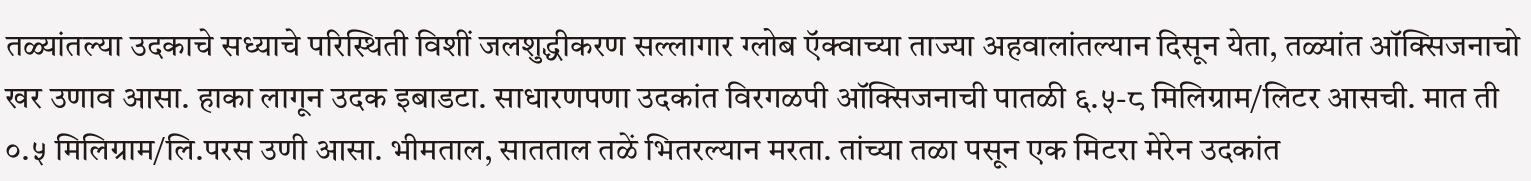तळ्यांतल्या उदकाचे सध्याचे परिस्थिती विशीं जलशुद्धीकरण सल्लागार ग्लोब ऍक्वाच्या ताज्या अहवालांतल्यान दिसून येता, तळ्यांत ऑक्सिजनाचो खर उणाव आसा. हाका लागून उदक इबाडटा. साधारणपणा उदकांत विरगळपी ऑक्सिजनाची पातळी ६.५-८ मिलिग्राम/लिटर आसची. मात ती ०.५ मिलिग्राम/लि.परस उणी आसा. भीमताल, सातताल तळें भितरल्यान मरता. तांच्या तळा पसून एक मिटरा मेरेन उदकांत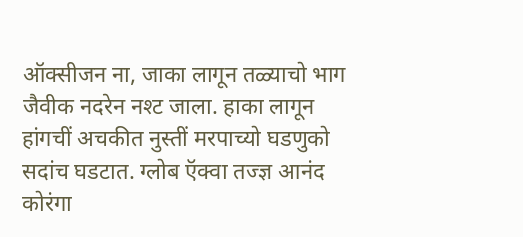ऑक्सीजन ना, जाका लागून तळ्याचो भाग जैवीक नदरेन नश्ट जाला. हाका लागून हांगचीं अचकीत नुस्तीं मरपाच्यो घडणुको सदांच घडटात. ग्लोब ऍक्वा तज्ज्ञ आनंद कोरंगा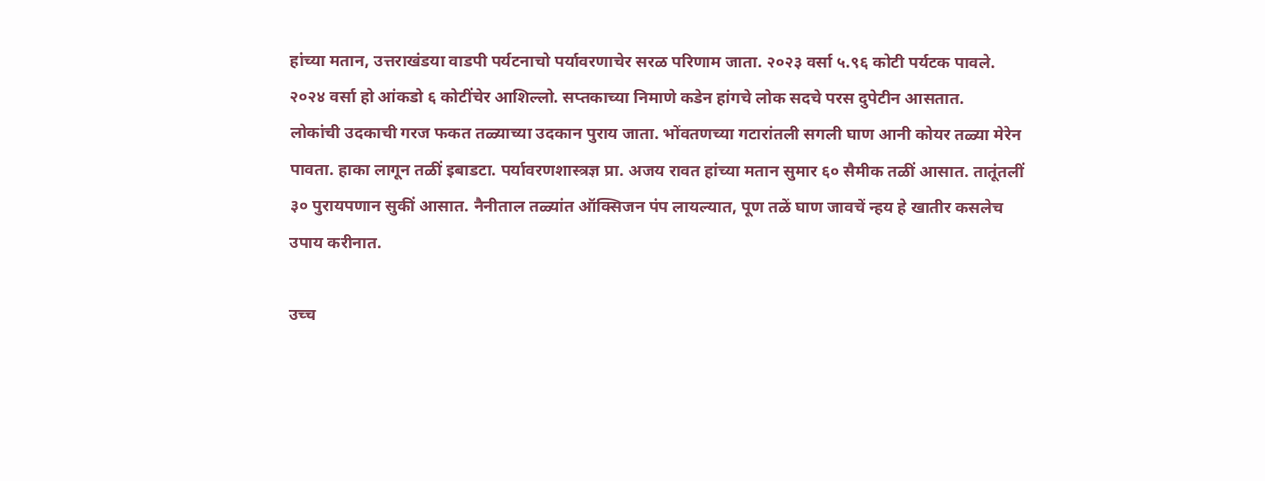हांच्या मतान, उत्तराखंडया वाडपी पर्यटनाचो पर्यावरणाचेर सरळ परिणाम जाता. २०२३ वर्सा ५.९६ कोटी पर्यटक पावले. २०२४ वर्सा हो आंकडो ६ कोटींचेर आशिल्लो. सप्तकाच्या निमाणे कडेन हांगचे लोक सदचे परस दुपेटीन आसतात.
लोकांची उदकाची गरज फकत तळ्याच्या उदकान पुराय जाता. भोंवतणच्या गटारांतली सगली घाण आनी कोयर तळ्या मेरेन पावता. हाका लागून तळीं इबाडटा. पर्यावरणशास्त्रज्ञ प्रा. अजय रावत हांच्या मतान सुमार ६० सैमीक तळीं आसात. तातूंतलीं ३० पुरायपणान सुकीं आसात. नैनीताल तळ्यांत ऑक्सिजन पंप लायल्यात, पूण तळें घाण जावचें न्हय हे खातीर कसलेच उपाय करीनात.

उच्च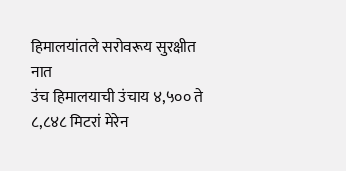हिमालयांतले सरोवरूय सुरक्षीत नात
उंच हिमालयाची उंचाय ४,५०० ते ८,८४८ मिटरां मेरेन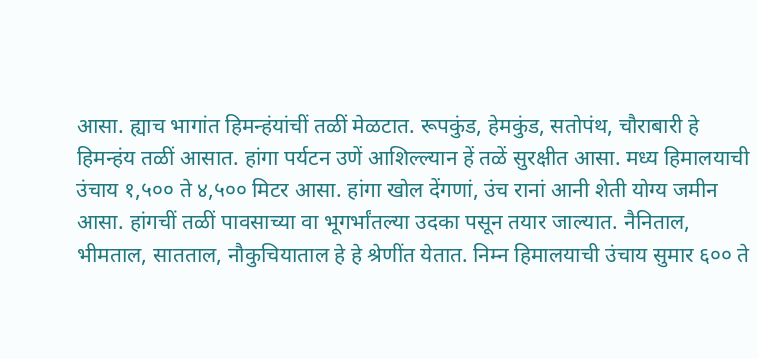आसा. ह्याच भागांत हिमन्हंयांचीं तळीं मेळटात. रूपकुंड, हेमकुंड, सतोपंथ, चौराबारी हे हिमन्हंय तळीं आसात. हांगा पर्यटन उणें आशिल्ल्यान हें तळें सुरक्षीत आसा. मध्य हिमालयाची उंचाय १,५०० ते ४,५०० मिटर आसा. हांगा खोल देंगणां, उंच रानां आनी शेती योग्य जमीन आसा. हांगचीं तळीं पावसाच्या वा भूगर्भांतल्या उदका पसून तयार जाल्यात. नैनिताल, भीमताल, सातताल, नौकुचियाताल हे हे श्रेणींत येतात. निम्न हिमालयाची उंचाय सुमार ६०० ते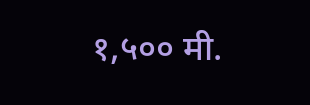१,५०० मी.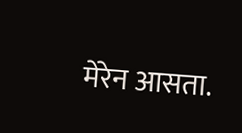मेरेन आसता.